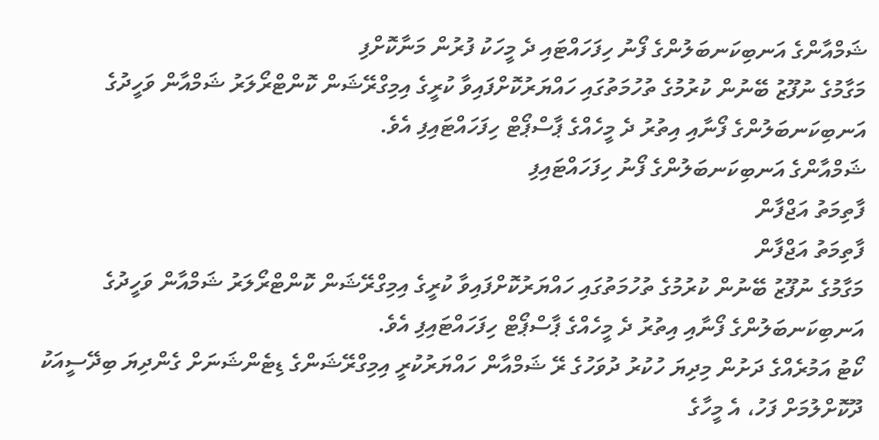ޝަމްއާންގެ އަނބިކަނބަލުންގެ ފޯނު ހިފަހައްޓައި ދެ މީހަކު ފުރުން މަނާކޮށްފި
މަގާމުގެ ނުފޫޒު ބޭނުން ކުރުމުގެ ތުހުމަތުގައި ހައްޔަރުކޮށްފައިވާ ކުރީގެ އިމިގްރޭޝަން ކޮންޓްރޯލަރު ޝަމްއާން ވަހީދުގެ އަނބިކަނބަލުންގެ ފޯނާއި އިތުރު ދެ މީހެއްގެ ޕާސްޕޯޓް ހިފަހައްޓައިފި އެވެ.
ޝަމްއާންގެ އަނބިކަނބަލުންގެ ފޯނު ހިފަހައްޓައިފި
ފާތިމަތު އަޖްފާން
ފާތިމަތު އަޖްފާން
މަގާމުގެ ނުފޫޒު ބޭނުން ކުރުމުގެ ތުހުމަތުގައި ހައްޔަރުކޮށްފައިވާ ކުރީގެ އިމިގްރޭޝަން ކޮންޓްރޯލަރު ޝަމްއާން ވަހީދުގެ އަނބިކަނބަލުންގެ ފޯނާއި އިތުރު ދެ މީހެއްގެ ޕާސްޕޯޓް ހިފަހައްޓައިފި އެވެ.
ކޯޓު އަމުރެއްގެ ދަށުން މިދިޔަ ހުކުރު ދުވަހުގެ ރޭ ޝަމްއާން ހައްޔަރުކުރީ އިމިގްރޭޝަންގެ ޑިޓެންޝަނަށް ގެންދިޔަ ބިދޭސީއަކު ދޫކޮށްލުމަށް ފަހު، އެ މީހާގެ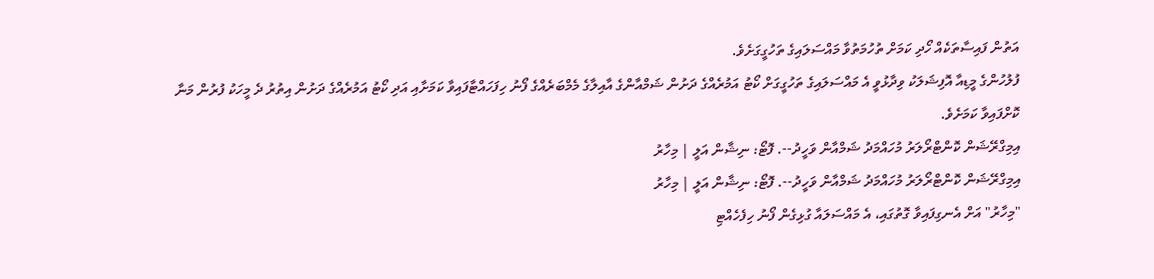އަތުން ފައިސާތަކެއް ހޯދި ކަމަށް ތުހުމަތުވާ މައްސަލައިގެ ތަހުގީގަށެވެ.
ފުލުހުންގެ މީޑިއާ އޮފިޝަލަކު ވިދާޅުވީ އެ މައްސަލައިގެ ތަހުގީގަށް ކޯޓު އަމުރެއްގެ ދަށުން ޝަމްއާންގެ އާއިލާގެ މެމްބަރެއްގެ ފޯނު ހިފަހައްޓާފައިވާ ކަމަށާއި އަދި ކޯޓު އަމުރެއްގެ ދަށުން އިތުރު ދެ މީހަކު ފުރުން މަނާ ކޮށްފައިވާ ކަމަށެވެ.
އިމިގްރޭޝަން ކޮންޓްރޯލަރު މުހައްމަދު ޝަމްއާން ވަހީދު--. ފޮޓޯ: ނިޝާން އަލީ | މިހާރު
އިމިގްރޭޝަން ކޮންޓްރޯލަރު މުހައްމަދު ޝަމްއާން ވަހީދު--. ފޮޓޯ: ނިޝާން އަލީ | މިހާރު
"މިހާރު" އަށް އެނގިފައިވާ ގޮތުގައި، އެ މައްސަލައާ ގުޅިގެން ފޯނު ހިފެހެއްޓި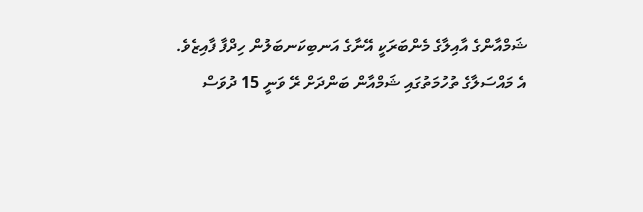ޝަމްއާންގެ އާއިލާގެ މެންބަރަކީ އޭނާގެ އަނބިކަނބަލުން ހިދްފާ ފާއިޒެވެ.
އެ މައްސަލާގެ ތުހުމަތުގައި ޝަމްއާން ބަންދަށް ރޭ ވަނީ 15 ދުވަސް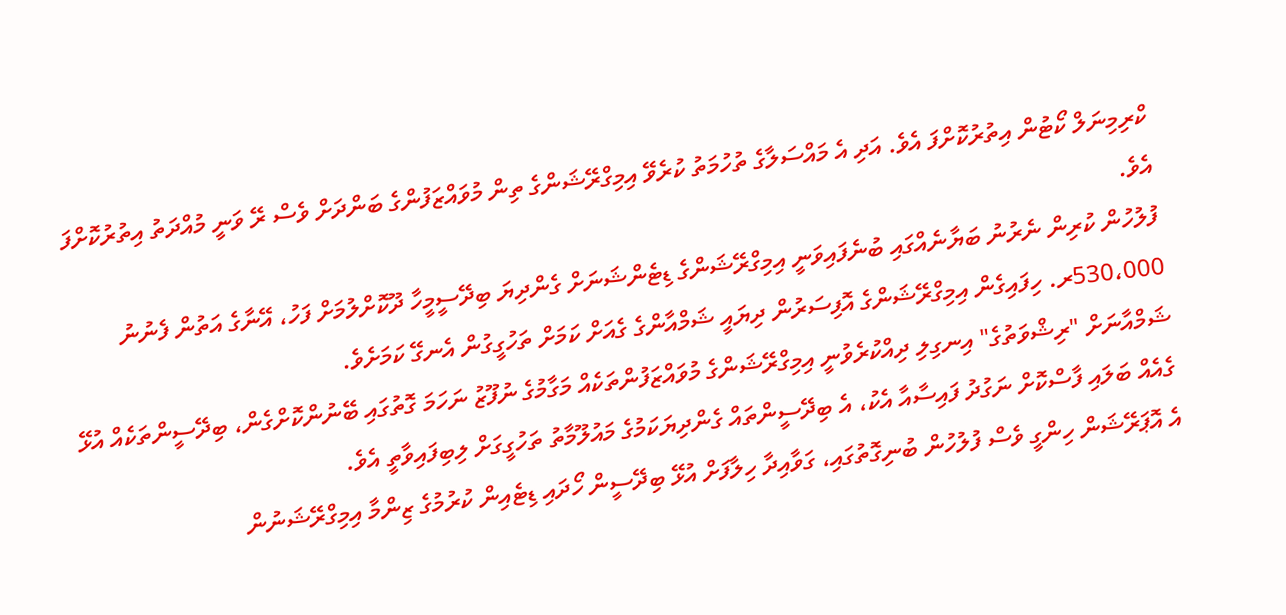ކްރިމިނަލް ކޯޓުން އިތުރުކޮށްފަ އެވެ. އަދި އެ މައްސަލާގެ ތުހުމަތު ކުރެވޭ އިމިގްރޭޝަންގެ ތިން މުވައްޒަފުންގެ ބަންދަށް ވެސް ރޭ ވަނީ މުއްދަތު އިތުރުކޮށްފަ އެވެ.
ފުލުހުން ކުރިން ނެރުނު ބަޔާނެއްގައި ބުނެފައިވަނީ އިމިގްރޭޝަންގެ ޑިޓެންޝަނަށް ގެންދިޔަ ބިދޭސީމީހާ ދޫކޮށްލުމަށް ފަހު، އޭނާގެ އަތުން ފެނުނު 530،000ރ. ހިފައިގެން އިމިގްރޭޝަންގެ އޮފިސަރުން ދިޔައީ ޝަމްއާންގެ ގެއަށް ކަމަށް ތަހުގީގުން އެނގޭ ކަމަށެވެ.
ޝަމްއާނަށް "ރިޝްވަތުގެ" އިނގިލި ދިއްކުރެވުނީ އިމިގްރޭޝަންގެ މުވައްޒަފުންތަކެއް މަގާމުގެ ނުފޫޒު ނަހަމަ ގޮތުގައި ބޭނުންކޮށްގެން، ބިދޭސީންތަކެއް އުޅޭ ގެއެއް ބަލައި ފާސްކޮށް ނަގުދު ފައިސާއާ އެކު، އެ ބިދޭސީންތައް ގެންދިޔަކަމުގެ މައުލޫމާތު ތަހުގީގަށް ލިބިފައިވާތީ އެވެ.
އެ އޮޕަރޭޝަން ހިންގީ ވެސް ފުލުހުން ބުނިގޮތުގައި، ގަވާއިދާ ހިލާފަށް އުޅޭ ބިދޭސީން ހޯދައި ޑިޓެއިން ކުރުމުގެ ޒިންމާ އިމިގްރޭޝަނުން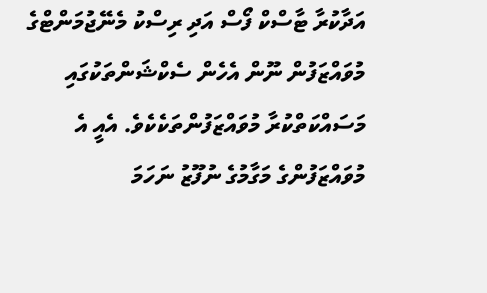އަދާކުރާ ޓާސްކް ފޯސް އަދި ރިސްކު މެނޭޖުމަންޓްގެ މުވައްޒަފުން ނޫން އެހެން ސެކްޝަންތަކުގައި މަސައްކަތްކުރާ މުވައްޒަފުންތަކެކެވެ. އެއީ އެ މުވައްޒަފުންގެ މަގާމުގެ ނުފޫޒު ނަހަމަ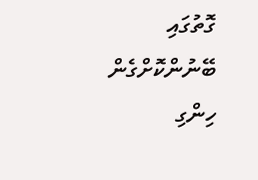ގޮތުގައި ބޭނުންކޮށްގެން ހިންގި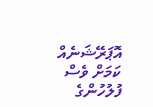އޮޕަރޭޝަނެއް ކަމަށް ވެސް ފުލުހުންގެ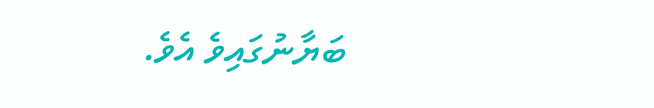ބަޔާނުގައިވެ އެވެ.